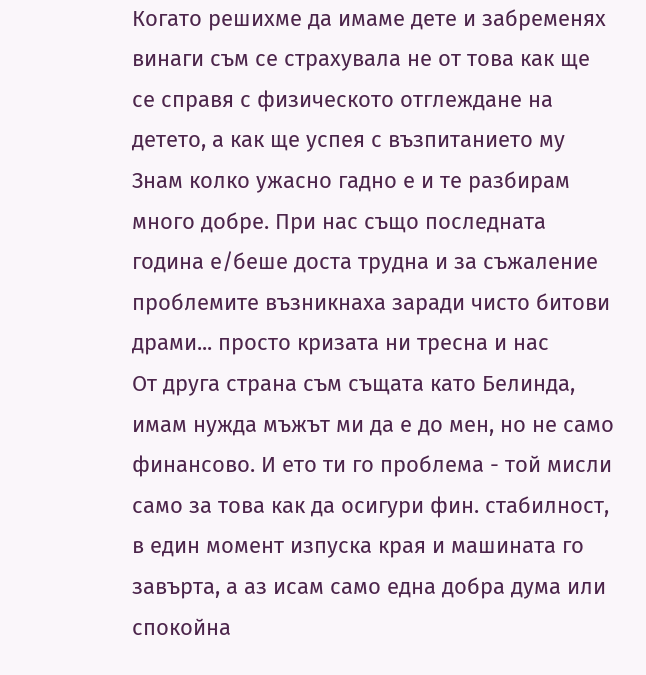Когато решихме да имаме дете и забременях винаги съм се страхувала не от това как ще се справя с физическото отглеждане на детето, а как ще успея с възпитанието му
Знам колко ужасно гадно е и те разбирам много добре. При нас също последната година е/беше доста трудна и за съжаление проблемите възникнаха заради чисто битови драми... просто кризата ни тресна и нас
От друга страна съм същата като Белинда, имам нужда мъжът ми да е до мен, но не само финансово. И ето ти го проблема - той мисли само за това как да осигури фин. стабилност, в един момент изпуска края и машината го завърта, а аз исам само една добра дума или спокойна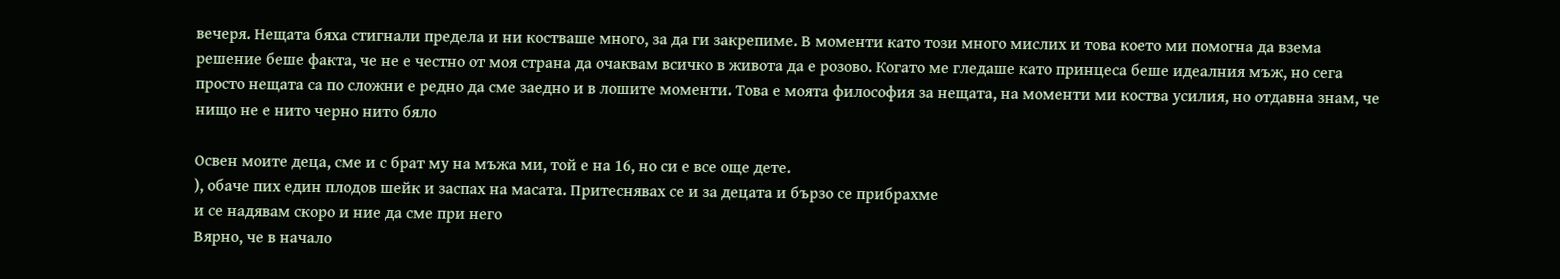вечеря. Нещата бяха стигнали предела и ни костваше много, за да ги закрепиме. В моменти като този много мислих и това което ми помогна да взема решение беше факта, че не е честно от моя страна да очаквам всичко в живота да е розово. Когато ме гледаше като принцеса беше идеалния мъж, но сега просто нещата са по сложни е редно да сме заедно и в лошите моменти. Това е моята философия за нещата, на моменти ми коства усилия, но отдавна знам, че нищо не е нито черно нито бяло

Освен моите деца, сме и с брат му на мъжа ми, той е на 16, но си е все още дете.
), обаче пих един плодов шейк и заспах на масата. Притеснявах се и за децата и бързо се прибрахме
и се надявам скоро и ние да сме при него
Вярно, че в начало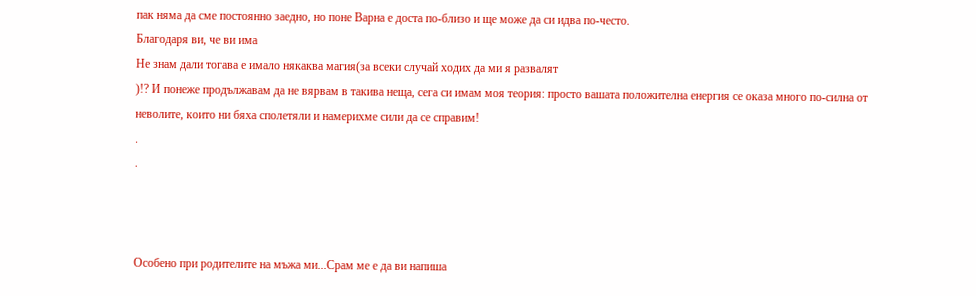пак няма да сме постоянно заедно, но поне Варна е доста по-близо и ще може да си идва по-често.
Благодаря ви, че ви има
Не знам дали тогава е имало някаква магия(за всеки случай ходих да ми я развалят
)!? И понеже продължавам да не вярвам в такива неща, сега си имам моя теория: просто вашата положителна енергия се оказа много по-силна от неволите, които ни бяха сполетяли и намерихме сили да се справим!
.
.



Особено при родителите на мъжа ми...Срам ме е да ви напиша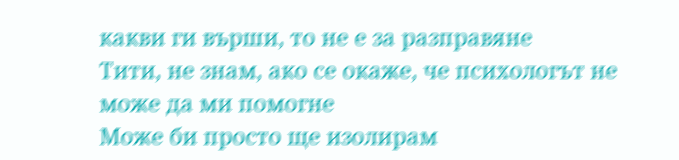какви ги върши, то не е за разправяне
Тити, не знам, ако се окаже, че психологът не може да ми помогне
Може би просто ще изолирам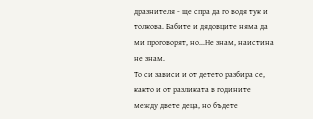дразнителя - ще спра да го водя тук и толкова. Бабите и дядовците няма да ми проговорят, но...Не знам, наистина не знам.
То си зависи и от детето разбира се, както и от разликата в годините между двете деца, но бъдете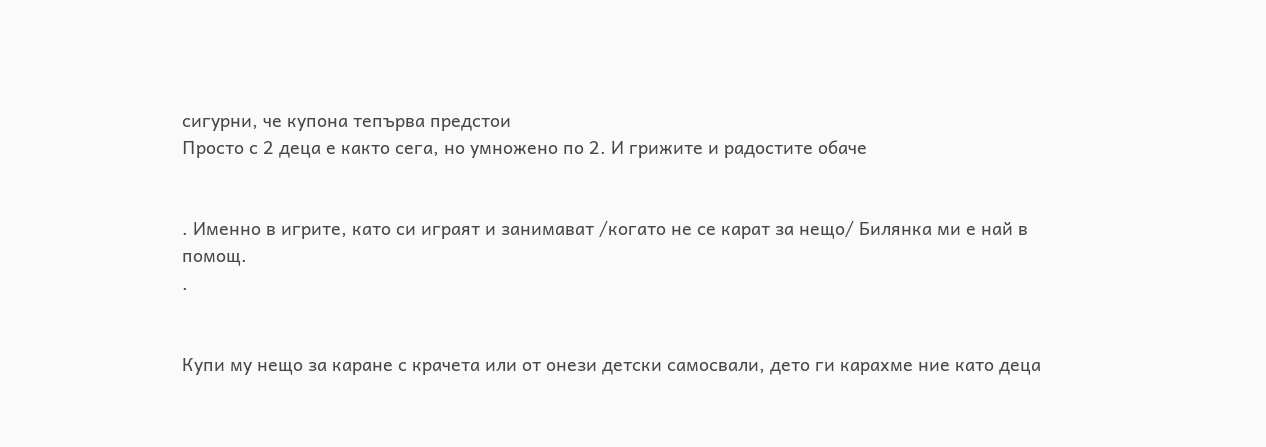сигурни, че купона тепърва предстои
Просто с 2 деца е както сега, но умножено по 2. И грижите и радостите обаче


. Именно в игрите, като си играят и занимават /когато не се карат за нещо/ Билянка ми е най в помощ.
.


Купи му нещо за каране с крачета или от онези детски самосвали, дето ги карахме ние като деца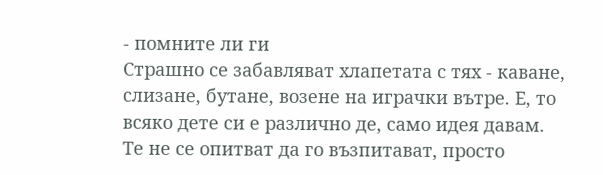- помните ли ги
Страшно се забавляват хлапетата с тях - каване, слизане, бутане, возене на играчки вътре. Е, то всяко дете си е различно де, само идея давам.
Те не се опитват да го възпитават, просто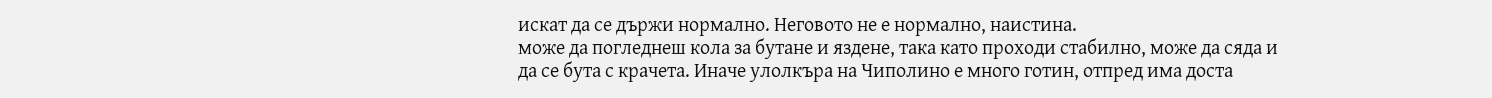искат да се държи нормално. Неговото не е нормално, наистина.
може да погледнеш кола за бутане и яздене, така като проходи стабилно, може да сяда и да се бута с крачета. Иначе улолкъра на Чиполино е много готин, отпред има доста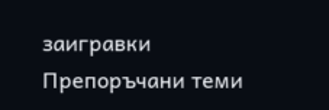заигравки
Препоръчани теми